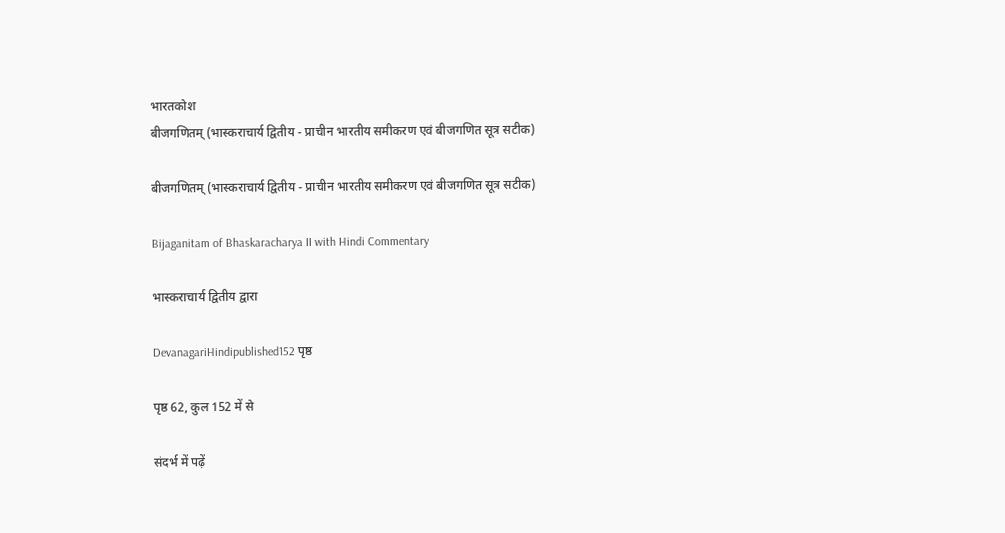भारतकोश
बीजगणितम् (भास्कराचार्य द्वितीय - प्राचीन भारतीय समीकरण एवं बीजगणित सूत्र सटीक)

बीजगणितम् (भास्कराचार्य द्वितीय - प्राचीन भारतीय समीकरण एवं बीजगणित सूत्र सटीक)

Bijaganitam of Bhaskaracharya II with Hindi Commentary

भास्कराचार्य द्वितीय द्वारा

DevanagariHindipublished152 पृष्ठ

पृष्ठ 62, कुल 152 में से

संदर्भ में पढ़ें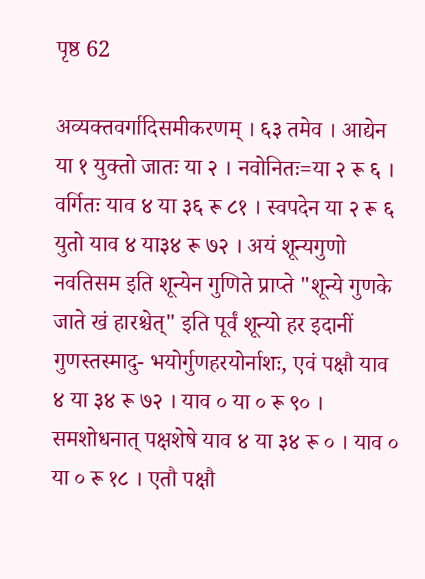पृष्ठ 62

अव्यक्तवर्गादिसमीकरणम् । ६३ तमेव । आद्येन या १ युक्तो जातः या २ । नवोनितः=या २ रू ६ । वर्गितः याव ४ या ३६ रू ८१ । स्वपदेन या २ रू ६ युतो याव ४ या३४ रू ७२ । अयं शून्यगुणो नवतिसम इति शून्येन गुणिते प्राप्ते "शून्ये गुणके जाते खं हारश्चेत्" इति पूर्वं शून्यो हर इदानीं गुणस्तस्मादु- भयोर्गुणहरयोर्नाशः, एवं पक्षौ याव ४ या ३४ रू ७२ । याव ० या ० रू ९० । समशोधनात् पक्षशेषे याव ४ या ३४ रू ० । याव ० या ० रू १८ । एतौ पक्षौ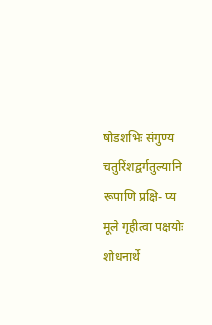षोडशभिः संगुण्य चतुरिंशद्वर्गतुल्यानि रूपाणि प्रक्षि- प्य मूले गृहीत्वा पक्षयोः शोधनार्थे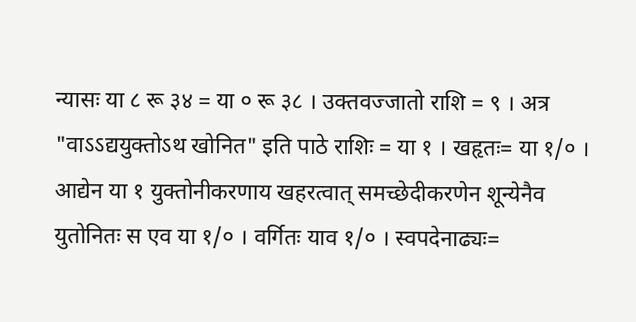न्यासः या ८ रू ३४ = या ० रू ३८ । उक्तवज्जातो राशि = ९ । अत्र "वाऽऽद्ययुक्तोऽथ खोनित" इति पाठे राशिः = या १ । खहृतः= या १/० । आद्येन या १ युक्तोनीकरणाय खहरत्वात् समच्छेदीकरणेन शून्येनैव युतोनितः स एव या १/० । वर्गितः याव १/० । स्वपदेनाढ्यः=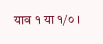याव १ या १/० ।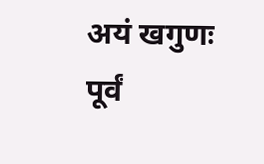अयं खगुणः पूर्वं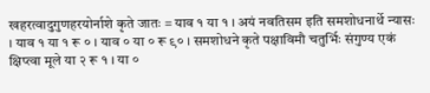खहरत्वादुगुणहरयोर्नाशे कृते जातः = याव १ या १ । अयं नवतिसम इति समशोधनार्थे न्यासः । याव १ या १ रू ० । याव ० या ० रू ९० । समशोधने कृते पक्षाविमौ चतुर्भिः संगुण्य एकं क्षिप्त्वा मूले या २ रू १ । या ०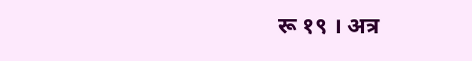रू १९ । अत्र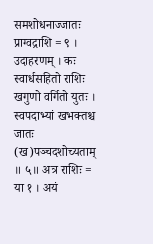समशोधनाज्जातः प्राग्वद्राशि = ९ । उदाहरणम् । कः स्वार्धसहितो राशिः खगुणो वर्गितो युतः । स्वपदाभ्यां खभक्तश्च जातः (ख)पञ्चदशोच्यताम् ॥ ५॥ अत्र राशिः = या १ । अयं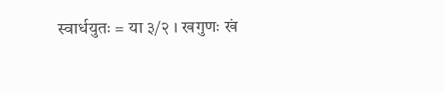स्वार्धयुतः = या ३/२ । खगुणः खं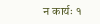न कार्यः १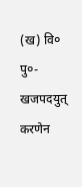(ख) वि० पु०-खजपदयुत् करणेन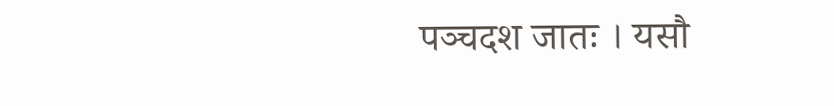पञ्चदश जातः । यसौ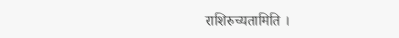राशिरुच्यतामिति ।